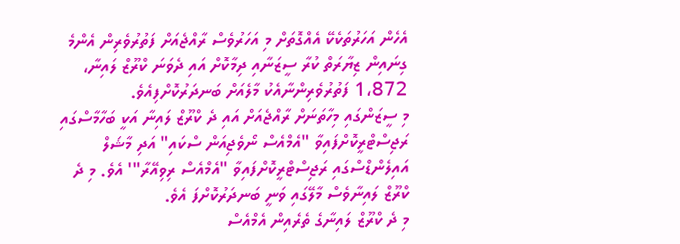އެހެން އަހަރުތަކެކޭ އެއްގޮތަށް މި އަހަރުވެސް ރާއްޖެއަށް ފަތުރުވެރިން އެންމެ ގިނައިން ޒިޔާރަތް ކުރާ ސީޒަނާއި ދިމާކޮށް އައި ދެވަނަ ކްރޫޒް ލައިނާ، 1،872 ފަތުރުވެރިންނާއެކު މާލެއަށް ބަނދަރުކޮށްފިއެވެ.
މި ސީޒަންގައި މިހާތަނަށް ރާއްޖެއަށް އައި ދެ ކްރޫޒް ލައިނާ އަކީ ބަހާމާސްގައި ރަޖިސްޓްރީކޮށްފައިވާ "އެމްއެސް ނޯވެޖިއަން ސްކައި" އަދި މާޝަލް އައިލެންޑްސްގައި ރަޖިސްޓްރީކޮށްފައިވާ "އެމްއެސް ރިވިއޭރާ"' އެވެ. މި ދެ ކްރޫޒް ލައިނާވެސް މާލޭގައި ވަނީ ބަނދަރުކޮށްފަ އެވެ.
މި ދެ ކްރޫޒް ލައިނާގެ ތެރެއިން އެމްއެސް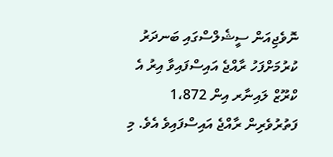ނޮވެޖިއަން ސީޝެލްސްގައި ބަނދަރު ކުރުމަށްފަހު ރާއްޖެ އައިސްފައިވާ އިރު އެ ކްރޫޒް ލައިނާރ އިން 1،872 ފަތުރުވެރިން ރާއްޖެ އައިސްފައިވެ އެވެ. މި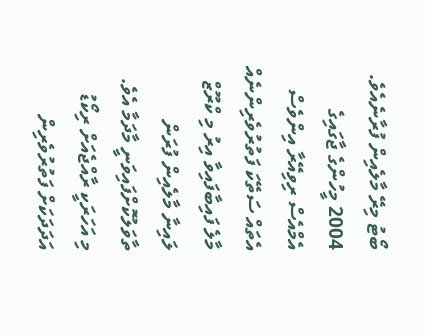ބޯޓު މިރޭ މާލެއިން ފުރާނެއެވެ.
2004 މީހުންގެ ޖާގައިގެ އެމްއެސް ރިވިއޭރާ އިންވެސް އެތައް ސަތޭކަ ފަތުރުވެރިންނެއް މާލެ ފައިބާފައިވާ އިރު މި ކްރޫޒް ލައިނާ މާލެއިން ފުރަން ތާވަލުކޮށްފައިވަނީ މާދަމާ އެވެ.
މި އަހަރަކީ ރާއްޖެއަށް ރިކޯޑު އަދަދަކަށް ފަތުރުވެރިން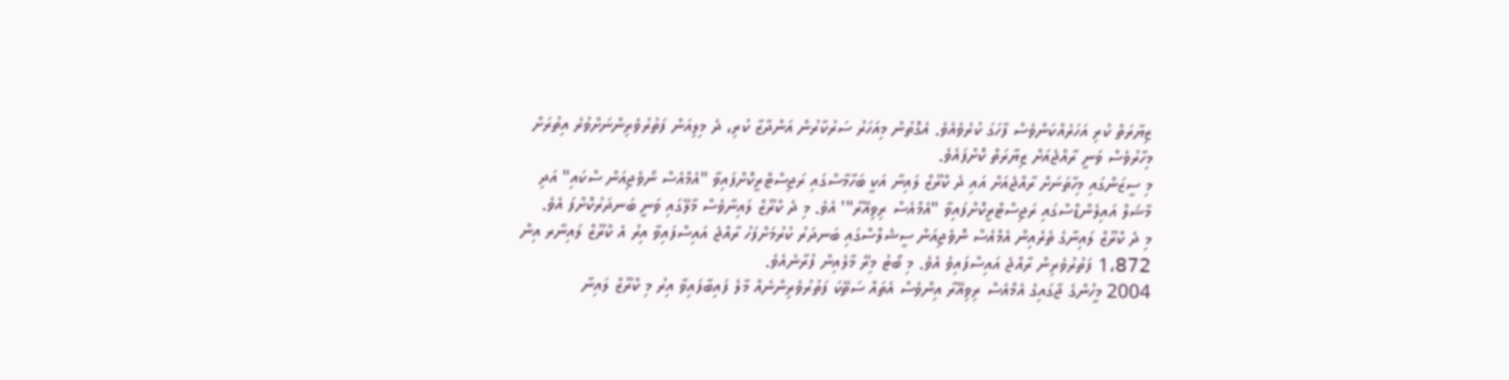ޒިޔާރަތް ކުރި އަހަރެއްކަންވެސް ފާހަގަ ކުރެވެއެވެ. އެގޮތުން މިއަހަރު ސަރުކާރުން އަންދާޒާ ކުރި، ދެ މިލިއަން ފަތުރުވެރިންނަށްވުރެ އިތުރަށް މިހާރުވެސް ވަނީ ރާއްޖެއަށް ޒިޔާރަތް ކޮށްފައެވެ.
މި ސީޒަންގައި މިހާތަނަށް ރާއްޖެއަށް އައި ދެ ކްރޫޒް ލައިނާ އަކީ ބަހާމާސްގައި ރަޖިސްޓްރީކޮށްފައިވާ "އެމްއެސް ނޯވެޖިއަން ސްކައި" އަދި މާޝަލް އައިލެންޑްސްގައި ރަޖިސްޓްރީކޮށްފައިވާ "އެމްއެސް ރިވިއޭރާ"' އެވެ. މި ދެ ކްރޫޒް ލައިނާވެސް މާލޭގައި ވަނީ ބަނދަރުކޮށްފަ އެވެ.
މި ދެ ކްރޫޒް ލައިނާގެ ތެރެއިން އެމްއެސް ނޮވެޖިއަން ސީޝެލްސްގައި ބަނދަރު ކުރުމަށްފަހު ރާއްޖެ އައިސްފައިވާ އިރު އެ ކްރޫޒް ލައިނާރ އިން 1،872 ފަތުރުވެރިން ރާއްޖެ އައިސްފައިވެ އެވެ. މި ބޯޓު މިރޭ މާލެއިން ފުރާނެއެވެ.
2004 މީހުންގެ ޖާގައިގެ އެމްއެސް ރިވިއޭރާ އިންވެސް އެތައް ސަތޭކަ ފަތުރުވެރިންނެއް މާލެ ފައިބާފައިވާ އިރު މި ކްރޫޒް ލައިނާ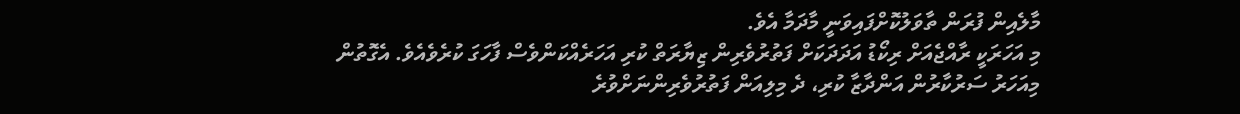މާލެއިން ފުރަން ތާވަލުކޮށްފައިވަނީ މާދަމާ އެވެ.
މި އަހަރަކީ ރާއްޖެއަށް ރިކޯޑު އަދަދަކަށް ފަތުރުވެރިން ޒިޔާރަތް ކުރި އަހަރެއްކަންވެސް ފާހަގަ ކުރެވެއެވެ. އެގޮތުން މިއަހަރު ސަރުކާރުން އަންދާޒާ ކުރި، ދެ މިލިއަން ފަތުރުވެރިންނަށްވުރެ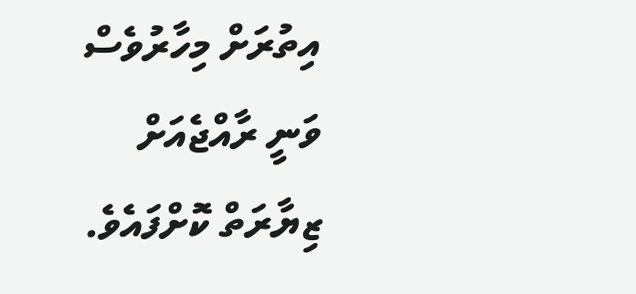އިތުރަށް މިހާރުވެސް ވަނީ ރާއްޖެއަށް ޒިޔާރަތް ކޮށްފައެވެ.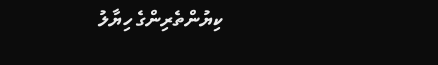ކިޔުންތެރިންގެ ހިޔާލު